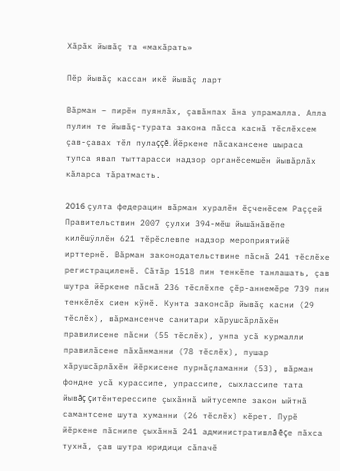Хăрăк йывăç та «макăрать»

Пĕр йывăç кассан икĕ йывăç ларт

Вăрман – пирĕн пуянлăх, çавăнпах ăна упрамалла. Апла пулин те йывăç-турата закона пăсса каснă тĕслĕхсем çав-çавах тĕл пулаççĕ. Йĕркене пăсакансене шыраса тупса явап тыттарасси надзор органĕсемшĕн йывăрлăх кăларса тăратмасть.

2016 çулта федерацин вăрман хуралĕн ĕçченĕсем Раççей Правительствин 2007 çулхи 394-мĕш йышăнăвĕпе килĕшÿллĕн 621 тĕрĕслевпе надзор мероприятийĕ ирттернĕ. Вăрман законодательствине пăснă 241 тĕслĕхе регистрациленĕ. Сăтăр 1518 пин тенкĕпе танлашать, çав шутра йĕркене пăснă 236 тĕслĕхпе çĕр-аннемĕре 739 пин тенкĕлĕх сиен кÿнĕ. Кунта законсăр йывăç касни (29 тĕслĕх), вăрмансенче санитари хăрушсăрлăхĕн правилисене пăсни (55 тĕслĕх), унпа усă курмалли правилăсене пăхăнманни (78 тĕслĕх), пушар хăрушсăрлăхĕн йĕркисене пурнăçламанни (53), вăрман фондне усă курассипе, упрассипе, сыхлассипе тата йывăç çитĕнтерессипе çыхăннă ыйтусемпе закон ыйтнă самантсене шута хуманни (26 тĕслĕх) кĕрет. Пурĕ йĕркене пăснипе çыхăннă 241 административлă ĕçе пăхса тухнă, çав шутра юридици сăпачĕ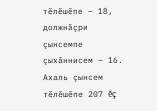тĕлĕшĕпе – 18, должнăçри çынсемпе çыхăннисем – 16. Ахаль çынсем тĕлĕшĕпе 207 ĕç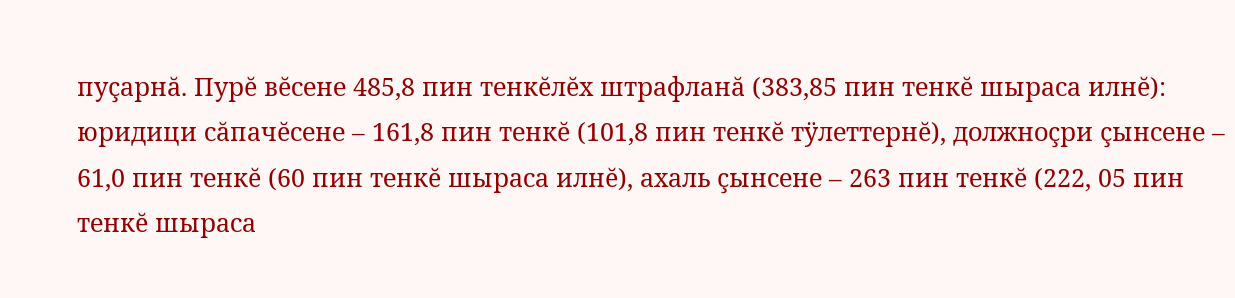пуçарнă. Пурĕ вĕсене 485,8 пин тенкĕлĕх штрафланă (383,85 пин тенкĕ шыраса илнĕ): юридици сăпачĕсене – 161,8 пин тенкĕ (101,8 пин тенкĕ тÿлеттернĕ), должноçри çынсене – 61,0 пин тенкĕ (60 пин тенкĕ шыраса илнĕ), ахаль çынсене – 263 пин тенкĕ (222, 05 пин тенкĕ шыраса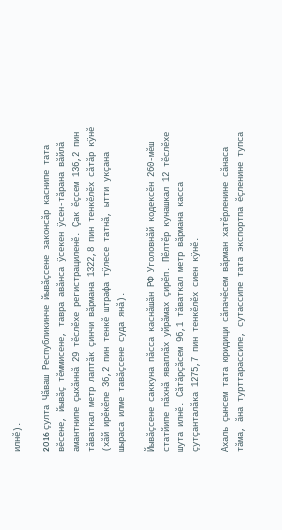илнĕ).

2016 çулта Чăваш Республикинче йывăçсене законсăр каснипе тата вĕсене, йывăç тĕммисене, тавра авăнса ÿсекен ÿсен-тăрана вăйлă амантнипе çыхăннă 29 тĕслĕхе регистрациленĕ. Çак ĕçсем 136,2 пин тăваткал метр лаптăк çинчи вăрмана 1322,8 пин тенкĕлĕх сăтăр кÿнĕ (хăй ирĕкĕпе 36,2 пин тенкĕ штрафа тÿлесе татнă, ытти укçана шыраса илме тавăçсене суда янă).

Йывăçсене саккуна пăсса каснăшăн РФ Уголовнăй кодексĕн 260-мĕш статйипе пăхнă яваплăх уйрăмах çирĕп. Пĕлтĕр кунашкал 12 тĕслĕхе шута илнĕ. Сăтăрçăсем 96,1 тăваткал метр вăрмана касса çутçанталăка 1275,7 пин тенкĕлĕх сиен кÿнĕ.

Ахаль çынсем тата юридици сăпачĕсем вăрман хатĕрленине сăнаса тăма, ăна турттарассипе, сутассипе тата экспортпа ĕçленине тупса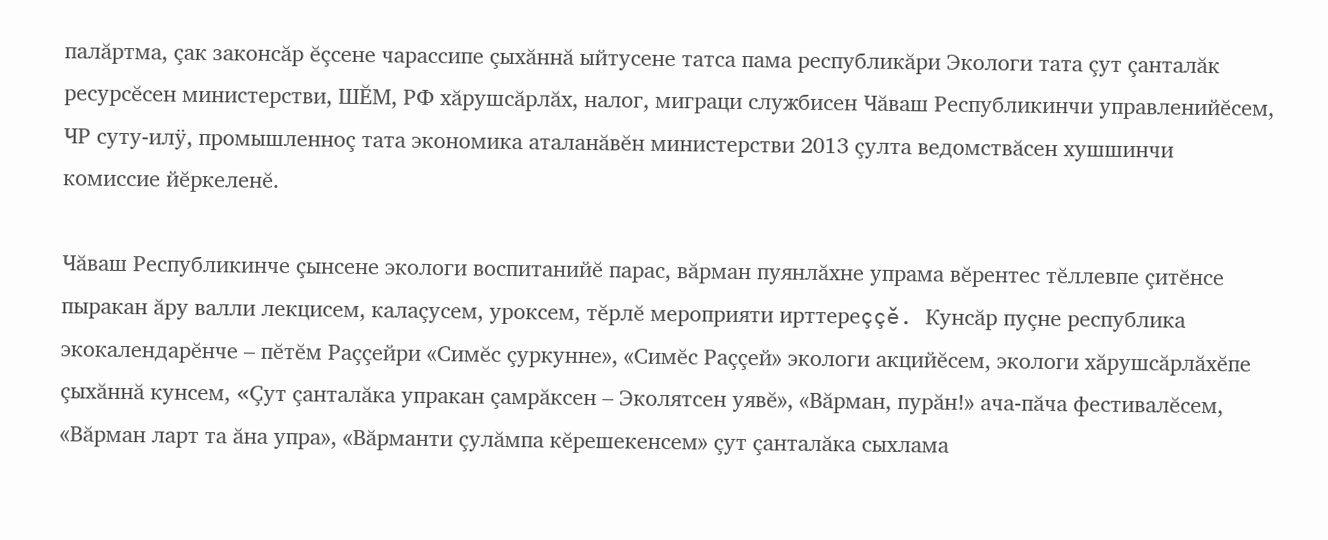палăртма, çак законсăр ĕçсене чарассипе çыхăннă ыйтусене татса пама республикăри Экологи тата çут çанталăк ресурсĕсен министерстви, ШĔМ, РФ хăрушсăрлăх, налог, миграци службисен Чăваш Республикинчи управленийĕсем, ЧР суту-илÿ, промышленноç тата экономика аталанăвĕн министерстви 2013 çулта ведомствăсен хушшинчи комиссие йĕркеленĕ.

Чăваш Республикинче çынсене экологи воспитанийĕ парас, вăрман пуянлăхне упрама вĕрентес тĕллевпе çитĕнсе пыракан ăру валли лекцисем, калаçусем, уроксем, тĕрлĕ мероприяти ирттереççĕ. Кунсăр пуçне республика экокалендарĕнче – пĕтĕм Раççейри «Симĕс çуркунне», «Симĕс Раççей» экологи акцийĕсем, экологи хăрушсăрлăхĕпе çыхăннă кунсем, «Çут çанталăка упракан çамрăксен – Эколятсен уявĕ», «Вăрман, пурăн!» ача-пăча фестивалĕсем, «Вăрман ларт та ăна упра», «Вăрманти çулăмпа кĕрешекенсем» çут çанталăка сыхлама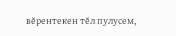вĕрентекен тĕл пулусем,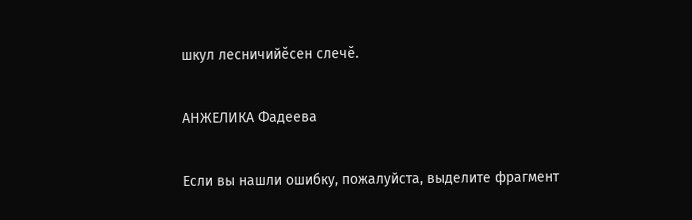шкул лесничийĕсен слечĕ.

АНЖЕЛИКА Фадеева

Если вы нашли ошибку, пожалуйста, выделите фрагмент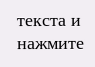текста и нажмите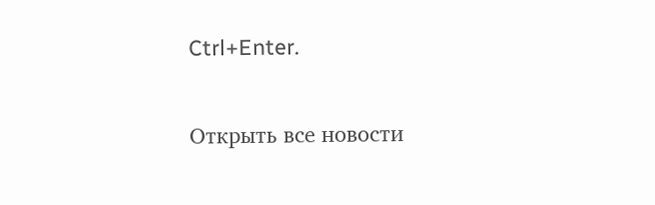Ctrl+Enter.

Открыть все новости